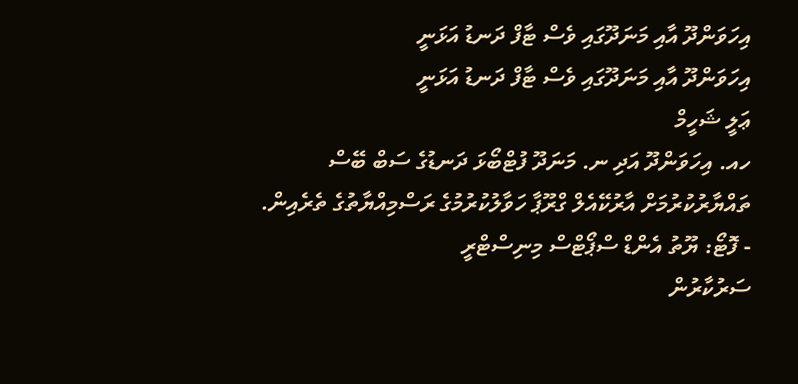އިހަވަންދޫ އާއި މަނަދޫގައި ވެސް ޓާފް ދަނޑު އަޅަނީ
އިހަވަންދޫ އާއި މަނަދޫގައި ވެސް ޓާފް ދަނޑު އަޅަނީ
ޢަލީ ޝަހީމް
ހއ. އިހަވަންދޫ އަދި ނ. މަނަދޫ ފުޓްބޯޅަ ދަނޑުގެ ސަބް ބޭސް ތައްޔާރުކުރުމަށް އާރުކޭއެލް ގްރޫޕާ ހަވާލުކުރުމުގެ ރަސްމިއްޔާތުގެ ތެރެއިން. - ފޮޓޯ: ޔޫތު އެންޑް ސްޕޯޓްސް މިނިސްޓްރީ
ސަރުކާރުން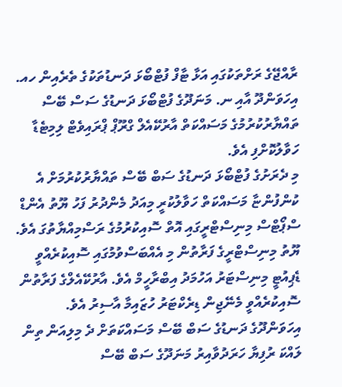ރާއްޖޭގެ ރަށްތަކުގައި އަޅާ ޓާފް ފުޓްބޯޅަ ދަނޑުތަކުގެ ތެރެއިން ހއ. އިހަވަންދޫ އާއި ނ. މަނަދޫގެ ފުޓްބޯޅަ ދަނޑުގެ ސަސް ބޭސް ތައްޔާރުކުރުމުގެ މަސައްކަތް އާރުކޭއެލް ގްރޫޕް ޕްރައިވެޓް ލިމިޓެޑާ ހަވާލުކޮށްފި އެވެ.
މި ދެރަށުގެ ފުޓްބޯޅަ ދަނޑުގެ ސަބް ބޭސް ތައްޔާރުކުރުމަށް އެ ކުންފުންޏާ މަސައްކަތް ހަވާލުކުރީ މިއަދު މެންދުރު ފަހު ޔޫތު އެންޑް ސްޕޯޓްސް މިނިސްޓްރީގައި އޮތް ސޮއިކުރުމުގެ ރަސްމިއްޔާތުގަ އެވެ. ޔޫތު މިނިސްޓްރީގެ ފަރާތުން މި އެއްބަސްވުމުގައި ސޮއިކުރެއްވީ ޑެޕިއުޓީ މިނިސްޓަރު އަހުމަދު އިބްރާހީމް އެވެ. އާރުކޭއެލްގެ ފަރާތުން ސޮއިކުރެއްވީ މެނޭޖިން ޑިރެކްޓަރު ހުޒައިމާ އާސިރު އެވެ.
އިހަވަންދޫގެ ދަނޑުގެ ސަބް ބޭސް މަސައްކަތަށް ދެ މިލިއަން ތިން ލައްކަ ރުފިޔާ ހަރަދުވާއިރު މަނަދޫގެ ސަބް ބޭސް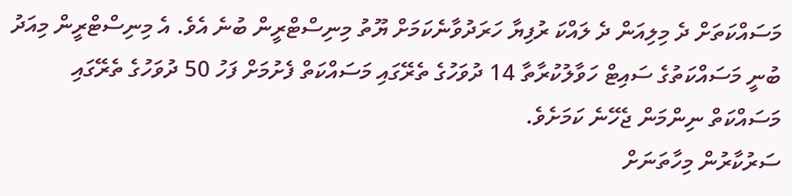މަސައްކަތަށް ދެ މިލިއަން ދެ ލައްކަ ރުފިޔާ ހަރަދުވާނެކަމަށް ޔޫތު މިނިސްޓްރީން ބުނެ އެވެ. އެ މިނިސްޓްރީން މިއަދު ބުނީ މަސައްކަތުގެ ސައިޓް ހަވާލުކުރާތާ 14 ދުވަހުގެ ތެރޭގައި މަސައްކަތް ފެށުމަށް ފަހު 50 ދުވަހުގެ ތެރޭގައި މަސައްކަތް ނިންމަން ޖެހޭނެ ކަމަށެވެ.
ސަރުކާރުން މިހާތަނަށް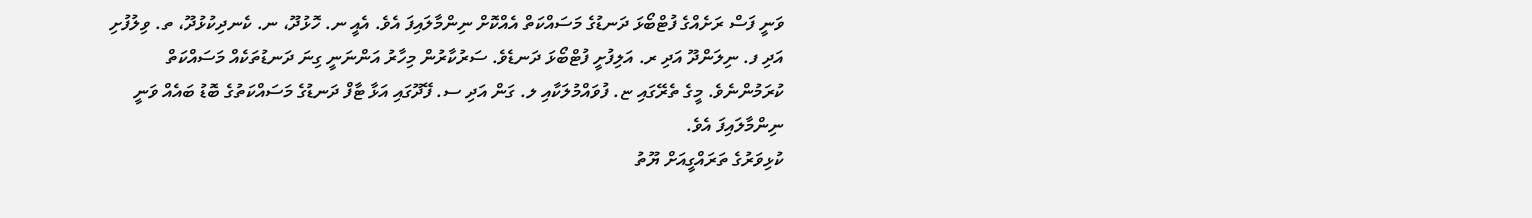ވަނީ ފަސް ރަށެއްގެ ފުޓްބޯޅަ ދަނޑުގެ މަސައްކަތް އެއްކޮށް ނިންމާލައިފަ އެވެ. އެއީ ނ. ހޮޅުދޫ، ނ. ކެނދިކުޅުދޫ، ތ. ވިލުފުށި އަދި ފ. ނިލަންދޫ އަދި ރ. އަލިފުށީ ފުޓްބޯޅަ ދަނޑެވެ. ސަރުކާރުން މިހާރު އަންނަނީ ގިނަ ދަނޑުތަކެއް މަސައްކަތް ކުރަމުންނެވެ. މީގެ ތެރޭގައި ޏ. ފުވައްމުލަކާއި ލ. ގަން އަދި ސ. ފޭދޫގައި އަޅާ ޓާފް ދަނޑުގެ މަސައްކަތުގެ ބޮޑު ބައެއް ވަނީ ނިންމާލައިފަ އެވެ.
ކުޅިވަރުގެ ތަރައްގީއަށް ޔޫތު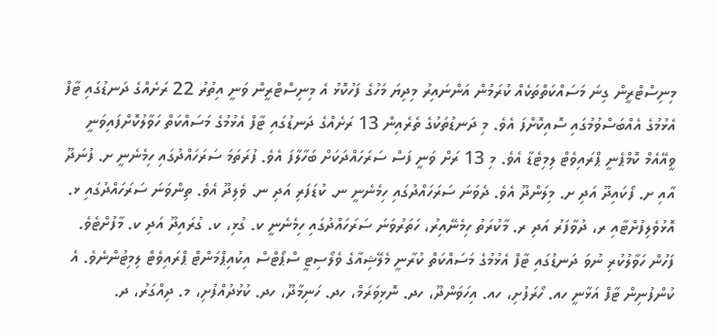މިނިސްޓްރީން ގިނަ މަސައްކަތްތަކެއް ކުރަމުން އަންނައިރު މިދިޔަ މަހުގެ ފަހުކޮޅު އެ މިނިސްޓްރީން ވަނީ އިތުރު 22 ރަށެއްގެ ދަނޑުގައި ޓާފް އެޅުމުގެ އެއްބަސްވުމުގައި ސޮއިކޮށްފަ އެވެ. މި ދަނޑުތަކުގެ ތެރެއިން 13 ރަށެއްގެ ދަނޑުގައި ޓާފް އެޅުމުގެ މަސައްކަތް ހަވާލުކޮށްފައިވަނީ ވީއޭއެމް ކޮމްޕެނީ ޕްރައިވެޓް ލިމިޓެޑާ އެވެ. މި 13 ރަށް ވަނީ ފަސް ސަރަހައްދަކަށް ބަހާލާފަ އެވެ. ފުރަތަމަ ސަރަހައްދުގައި ހިމެނެނީ ށ. ފުނަދޫ އާއި ށ. ފޯކައިދޫ އަދި ށ. މިލަންދޫ އެވެ. ދެވަނަ ސަރަހައްދުގައި ހިމެނެނީ ނ. ކުޑަފަރި އަދި ނ. ވެލިދޫ އެވެ. ތިންވަނަ ސަރަހައްދުގައި ޅ. އޮޅުވެލިފުށްޓާއި ރ، ދުވާފަރު އަދި ރ. މާކުރަތު ހިމެނޭއިރު، ހަތަރުވަނަ ސަރަހައްދުގައި ހިމެނެނީ ކ. ގުޅި، ކ. ގުރައިދޫ އަދި ކ. މާފުށްޓެވެ.
ފަހުން ހަވާލުކުރި ނުވަ ދަނޑުގައި ޓާފް އެޅުމުގެ މަސައްކަތް ކުރާނީ މެލޭޝިއާގެ ވެލޯސިޓީ ސްޕޯޓްސް އިކުއިޕްމަންޓް ޕްރައިވެޓް ލިމިޓުންނެވެ. އެ ކުންފުނިން ޓާފް އަޅާނީ ހއ. ހޯރަފުށި، ހއ. އިހަވަންދޫ، ހދ. ނޮޅިވަރަމް، ހދ. ހަނިމާދޫ، ހދ. ކުޅުދުއްފުށި، މ. ދިއްގަރު، ދ.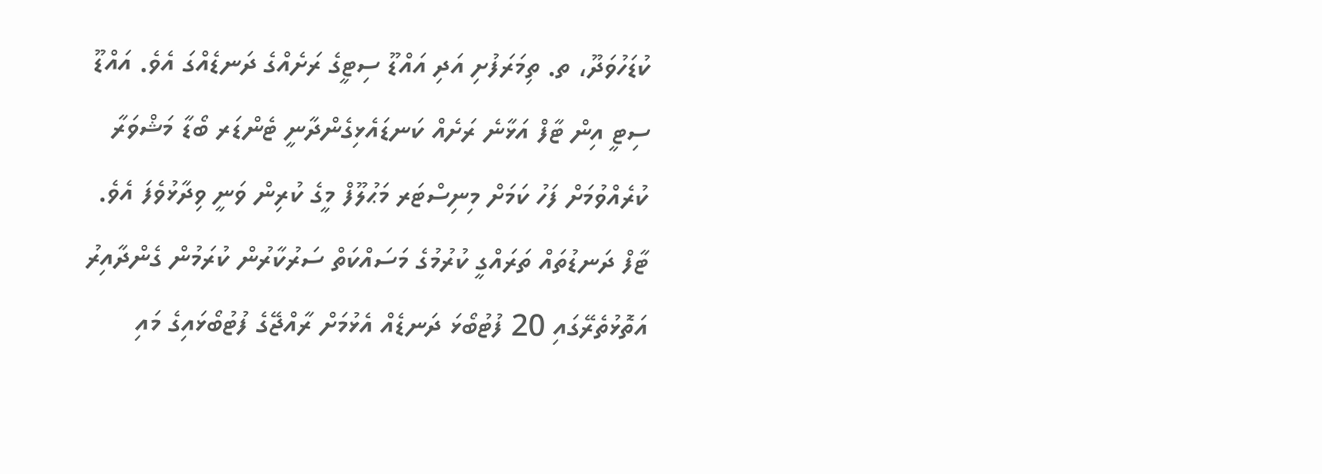ކުޑަހުވަދޫ، ތ. ތިމަރަފުށި އަދި އައްޑޫ ސިޓީގެ ރަށެއްގެ ދަނޑެއްގަ އެވެ. އައްޑޫ ސިޓީ އިން ޓާފް އަޅާނެ ރަށެއް ކަނޑައެޅިގެންދާނީ ޓެންޑަރ ބޯޑާ މަޝްވަރާ ކުރެއްވުމަށް ފަހު ކަމަށް މިނިސްޓަރ މަޙުލޫފް މީގެ ކުރިން ވަނީ ވިދާޅުވެފަ އެވެ.
ޓާފް ދަނޑުތައް ތަރައްގީ ކުރުމުގެ މަސައްކަތް ސަރުކާރުން ކުރަމުން ގެންދާއިރު އަތޮޅުތެރޭގައި 20 ފުޓުބޯޅަ ދަނޑެއް އެޅުމަށް ރާއްޖޭގެ ފުޓުބޯޅައިގެ މައި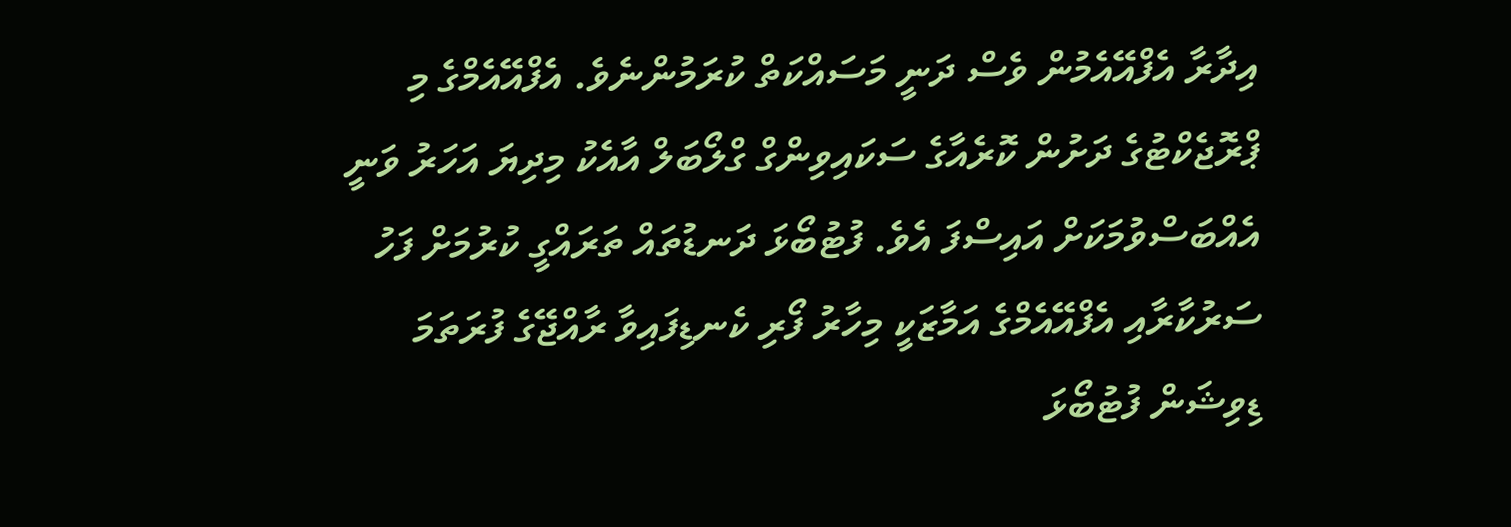އިދާރާ އެފްއޭއެމުން ވެސް ދަނީ މަސައްކަތް ކުރަމުންނެވެ. އެފްއޭއެމްގެ މި ޕްރޮޖެކްޓުގެ ދަށުން ކޮރެއާގެ ސަކައިވިންގް ގްލޯބަލް އާއެކު މިދިޔަ އަހަރު ވަނީ އެއްބަސްވުމަކަށް އައިސްފަ އެވެ. ފުޓުބޯޅަ ދަނޑުތައް ތަރައްގީ ކުރުމަށް ފަހު ސަރުކާރާއި އެފްއޭއެމްގެ އަމާޒަކީ މިހާރު ފޯރި ކެނޑިފައިވާ ރާއްޖޭގެ ފުރަތަމަ ޑިވިޝަން ފުޓުބޯޅަ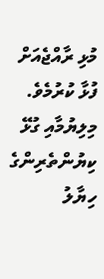މުޅި ރާއްޖެއަށް ފުޅާ ކުރުމެވެ.
މިލިޔުމާއި ގުޅޭ
ކިޔުންތެރިންގެ ހިޔާލު